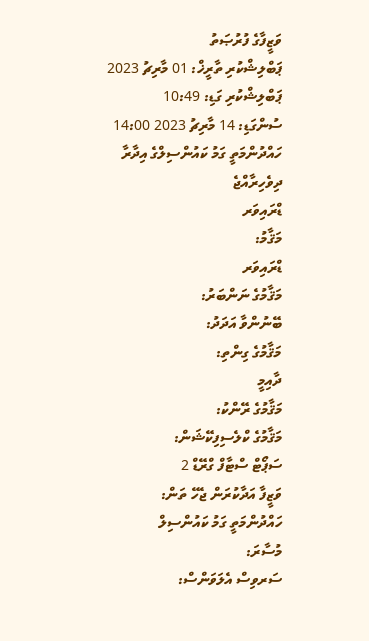ވަޒީފާގެ ފުރުޞަތު
ޕަބްލިޝްކުރި ތާރީޚް: 01 މާރިޗު 2023
ޕަބްލިޝްކުރި ގަޑި: 10:49
ސުންގަޑި: 14 މާރިޗު 2023 14:00
ހައްދުންމަތީ ގަމު ކައުންސިލްގެ އިދާރާ
ދިވެހިރާއްޖެ
ޑްރައިވަރ
މަޤާމު:
ޑްރައިވަރ
މަޤާމުގެ ނަންބަރު:
ބޭނުންވާ އަދަދު:
މަޤާމުގެ ގިންތި:
ދާއިމީ
މަޤާމުގެ ރޭންކު:
މަޤާމުގެ ކްލެސިފިކޭޝަން:
ސަޕޯޓް ސްޓާފް ގްރޭޑް 2
ވަޒީފާ އަދާކުރަން ޖެހޭ ތަން:
ހައްދުންމަތީ ގަމު ކައުންސިލް
މުސާރަ:
ސަރވިސް އެލަވަންސް: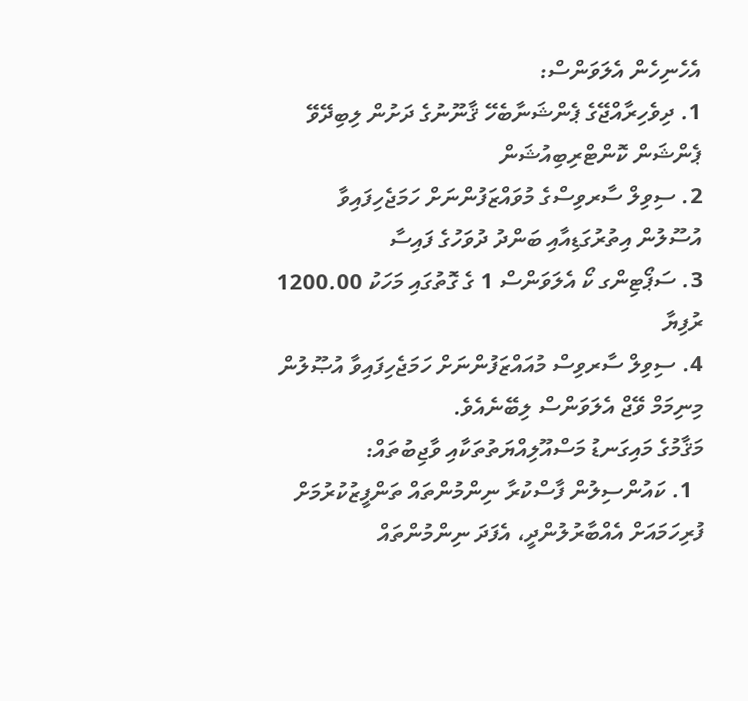އެހެނިހެން އެލަވަންސް:
1. ދިވެހިރާއްޖޭގެ ޕެންޝަނާބެހޭ ޤާނޫނުގެ ދަށުން ލިބިދޭވޭ ޕެންޝަން ކޮންޓްރިބިއުޝަން
2. ސިވިލް ސާރވިސްގެ މުވައްޒަފުންނަށް ހަމަޖެހިފައިވާ އުސޫލުން އިތުރުގަޑިއާއި ބަންދު ދުވަހުގެ ފައިސާ
3. ސަޕޯޓިންގ ކޯ އެލަވަންސް 1 ގެ ގޮތުގައި މަހަކު 1200.00 ރުފިޔާ
4. ސިވިލް ސާރވިސް މުއައްޒަފުންނަށް ހަމަޖެހިފައިވާ އުޞޫލުން މިނިމަމް ވޭޖް އެލަވަންސް ލިބޭނެއެވެ.
މަޤާމުގެ މައިގަނޑު މަސްއޫލިއްޔަތުތަކާއި ވާޖިބުތައް:
  1. ކައުންސިލުން ފާސްކުރާ ނިންމުންތައް ތަންފީޒުކުރުމަށް ފުރިހަމައަށް އެއްބާރުލުންދީ، އެފަދަ ނިންމުންތައް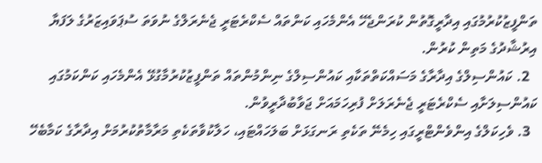ތަންފީޒުކުރުމުގައި އިދާރީގޮތުން ކުރަންޖެހޭ އެންމެހައި ކަންތައް ސެކްރެޓަރީ ޖެނެރަލްގެ ނުވަތަ ސުޕަވައިޒަރުގެ ލަފަޔާ އިރުޝާދުގެ މަތިން ކުރުން.
  2. ކައުންސިލްގެ އިދާރާގެ މަސައްކަތްތަކާއި ކައުންސިލްގެ ނިންމުންތައް ތަންފީޒުކުރުމާގުޅޭ އެންމެހައި ކަންކަމުގައި ކައުންސިލަށާއި ސެކްރެޓަރީ ޖެނެރަލަށް ފުރިހަމައަށް ޖަވާބުދާރީވުން.
  3. ވެހިކަލްގެ އިންވެންޓްރީގައި ހިމެނޭ ތަކެތި ރަނގަޅަށް ބަލަހައްޓައި، ހަލާކުވާތަކެތި މަރާމާތުކުރުމަށް އިދާރާގެ ކަމާބެހޭ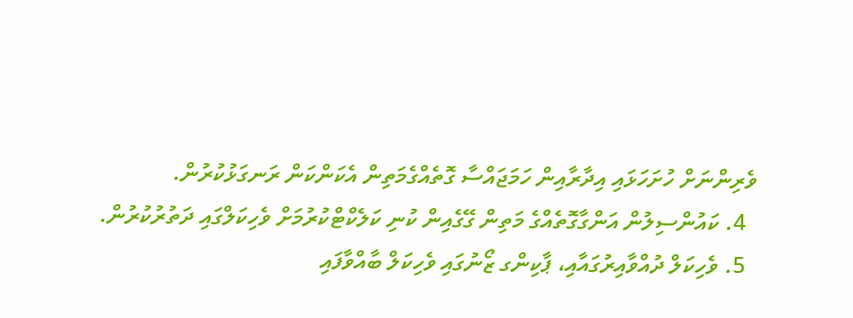ވެރިންނަށް ހުށަހަޅައި އިދާރާއިން ހަމަޖައްސާ ގޮތެއްގެމަތިން އެކަންކަން ރަނގަޅުކުރުން.
  4. ކައުންސިލުން އަންގާގޮތެއްގެ މަތިން ގޭގެއިން ކުނި ކަލެކްޓްކުރުމަށް ވެހިކަލްގައި ދަތުރުކުރުން.
  5. ވެހިކަލް ދުއްވާއިރުގައާއި، ޕާކިންގ ޒޯނުގައި ވެހިކަލް ބާއްވާފައި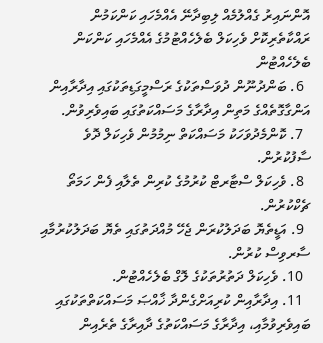އޮންނައިރު ގެއްލުމެއް ލިބިދާނޭ އެއްމެހައި ކަންކަމުން ރައްކާތެރިކޮށް ވެހިކަލް ބެލެހެއްޓުމުގެ އެއްމެހައި ކަންކަން ބެލެހެއްޓުން
  6. ބަންދުނޫން ދުވަސްތަކުގެ ރަސްމީގަޑިތަކުގައި އިދާރާއިން އަންގާގޮތެއްގެ މަތިން އިދާރާގެ މަސައްކަތުގައި ބައިވެރިވުން.
  7. ކޮންމެދުވަހަކު މަސައްކަތް ނިމުމުން ވެހިކަލް ދޮވެ ސާފުކުރުން.
  8. ވެހިކަލް ސްޓާރޓް ކުރުމުގެ ކުރިން ތެލާއި ފެން ހަމަތޯ ޗެކްކުރުން.
  9. އަޑީތެޔޮ ބަދަލުކުރަން ޖެހޭ މުއްދަތުގައި ތެޔޮ ބަދަލުކުރުމާއި ސާރވިސް ކުރުން.
  10. ވެހިކަލް ދަތުރުތަކުގެ ލޮގް ބެލެހެއްޓުން.
  11. އިދާރާއިން ކުރިއަށްގެންދާ ޚާއްޞަ މަސައްކަތްތަކުގައި ބައިވެރިވުމާއި، އިދާރާގެ މަސައްކަތުގެ ދާއިރާގެ ތެރެއިން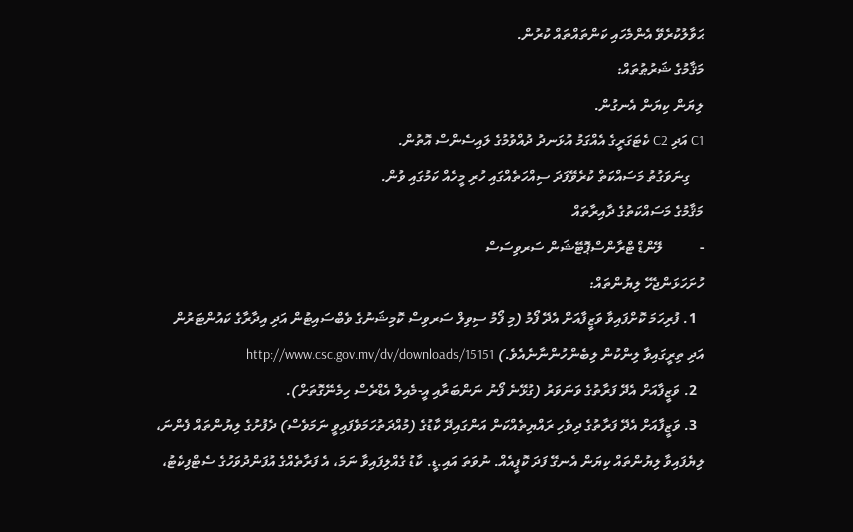ޙަވާލުކުރެވޭ އެންމެހައި ކަންތައްތައް ކުރުން.
މަޤާމުގެ ޝަރުޠުތައް:
ލިޔަން ކިޔަން އެނގުން.
C1 އަދި C2 ކެޓަގަރީގެ އެއްގަމު އުޅަނދު ދުއްވުމުގެ ލައިސެންސް އޮތުން.
    ގިނަވަގުތު މަސައްކަތް ކުރެވޭފަދަ ސިއްހަތެއްގައި ހުރި މީހެއް ކަމުގައި ވުން.
މަޤާމުގެ މަސައްކަތުގެ ދާއިރާތައް
-          ލޭންޑް ޓްރާންސްޕޮޓޭޝަން ސަރވިސަސް
ހުށަހަޅަންޖެހޭ ލިޔުންތައް:
  1. ފުރިހަމަ ކޮށްފައިވާ ވަޒީފާއަށް އެދޭ ފޯމު (މި ފޯމު ސިވިލް ސަރވިސް ކޮމިޝަނުގެ ވެބްސައިޓުން އަދި އިދާރާގެ ކައުންޓަރުން އަދި ތިރީގައިވާ ލިންކުން ލިބެންހުންނާނެއެވެ.) http://www.csc.gov.mv/dv/downloads/15151
  2. ވަޒީފާއަށް އެދޭ ފަރާތުގެ ވަނަވަރު (ގުޅޭނެ ފޯނު ނަންބަރާއި އީ-މެއިލް އެޑްރެސް ހިމެނޭގޮތަށް).
  3. ވަޒީފާއަށް އެދޭ ފަރާތުގެ ދިވެހި ރައްޔިތެއްކަން އަންގައިދޭ ކާޑުގެ (މުއްދަތުހަމަވެފައިވީ ނަމަވެސް) ދެފުށުގެ ލިޔުންތައް ފެންނަ، ލިޔެފައިވާ ލިޔުންތައް ކިޔަން އެނގޭ ފަދަ ކޮޕީއެއް. ނުވަތަ އައި.ޑީ. ކާޑު ގެއްލިފައިވާ ނަމަ، އެ ފަރާތެއްގެ އުފަންދުވަހުގެ ސެޓްފިކެޓު،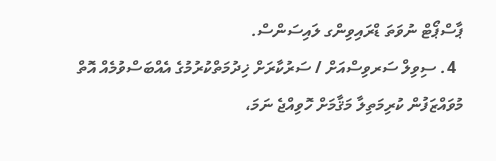ޕާސްޕޯޓް ނުވަތަ ޑްރައިވިންގ ލައިސަންސް.
  4. ސިވިލް ސަރވިސްއަށް / ސަރުކާރަށް ޚިދުމަތްކުރުމުގެ އެއްބަސްވުމެއް އޮތް މުވައްޒަފުން ކުރިމަތިލާ މަޤާމަށް ހޮވިއްޖެ ނަމަ،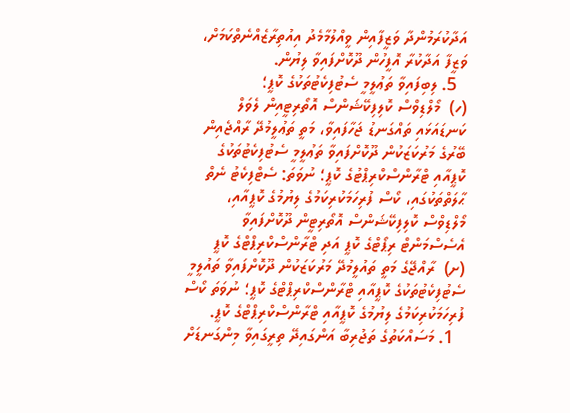އަދާކުރަމުންދާ ވަޒީފާއިން ވީއްލުމާމެދު އިއުތިރާޒެއްނެތްކަމަށް، ވަޒީފާ އަދާކުރާ އޮފީހުން ދޫކޮށްފައިވާ ލިޔުން.
  5. ލިބިފައިވާ ތަޢުލީމީ ސެޓުފިކެޓުތަކުގެ ކޮޕީ؛
(ހ)  މޯލްޑިވްސް ކޮލިފިކޭޝަންސް އޮތޯރިޓީއިން ލެވަލް ކަނޑައަޅައި ތައްގަނޑު ޖަހާފައިވާ، މަތީ ތަޢުލީމުދޭ ރާއްޖެއިން ބޭރުގެ މަރުކަޒަކުން ދޫކޮށްފައިވާ ތަޢުލީމީ ސެޓުފިކެޓުތަކުގެ ކޮޕީއާއި ޓްރާންސްކްރިޕްޓުގެ ކޮޕީ؛ ނުވަތަ: ސެޓްފިކެޓު ނެތް ޙާލަތްތަކުގައި، ކޯސް ފުރިހަމަކުރިކަމުގެ ލިޔުމުގެ ކޮޕީއާއި، މޯލްޑިވްސް ކޮލިފިކޭޝަންސް އޮތޯރިޓީން ދޫކޮށްފައިވާ އެސެސްމަންޓް ރިޕޯޓްގެ ކޮޕީ އަދި ޓްރާންސްކްރިޕްޓްގެ ކޮޕީ
(ށ)  ރާއްޖޭގެ މަތީ ތައުލީމުދޭ މަރުކަޒަކުން ދޫކޮށްފައިވާ ތައުލީމީ ސެޓުފިކެޓުތަކުގެ ކޮޕީއާއި ޓްރާންސްކްރިޕްޓްގެ ކޮޕީ؛ ނުވަތަ ކޯސް ފުރިހަމަކުރިކަމުގެ ލިޔުމުގެ ކޮޕީއާއި ޓްރާންސްކްރިޕްޓްގެ ކޮޕީ.
  1. މަސައްކަތުގެ ތަޖުރިބާ އަންގައިދޭ ތިރީގައިވާ މިންގަނޑަށް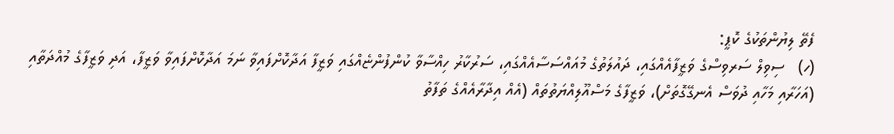ފެތޭ ލިޔުންތަކުގެ ކޮޕީ:
(ހ)   ސިވިލް ސަރވިސްގެ ވަޒީފާއެއްގައި، ދައުލަތުގެ މުއައްސަސާއެއްގައި، ސަރުކާރު ހިއްސާވާ ކުންފުންޏެއްގައި ވަޒީފާ އަދާކޮށްފައިވާ ނަމަ އަދާކޮށްފައިވާ ވަޒީފާ، އަދި ވަޒީފާގެ މުއްދަތާއި (އަހަރާއި މަހާއި ދުވަސް އެނގޭގޮތަށް)، ވަޒީފާގެ މަސްއޫލިއްޔަތުތައް (އެއް އިދާރާއެއްގެ ތަފާތު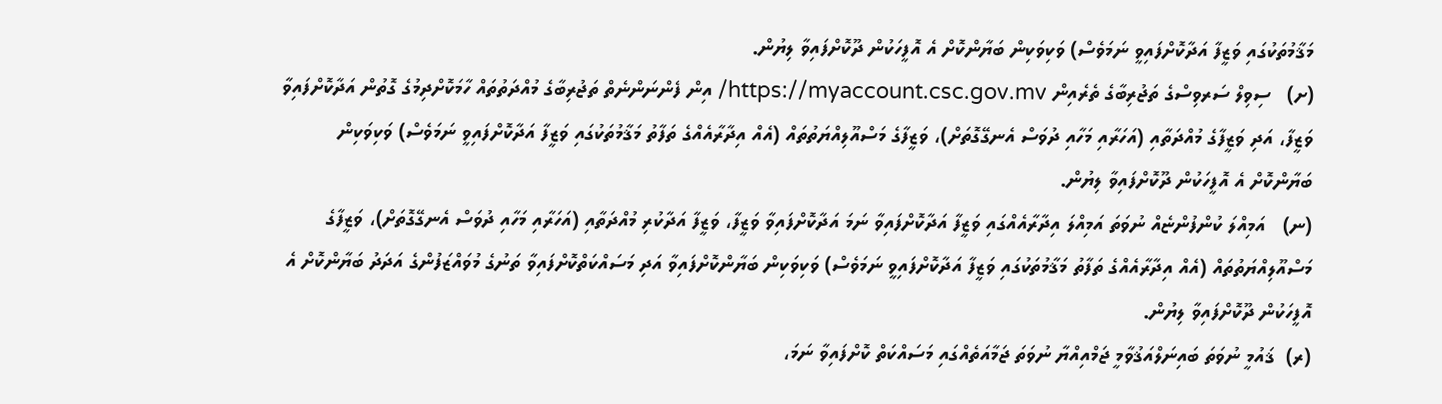މަޤާމުތަކުގައި ވަޒީފާ އަދާކޮށްފައިވީ ނަމަވެސް) ވަކިވަކިން ބަޔާންކޮށް އެ އޮފީހަކުން ދޫކޮށްފައިވާ ލިޔުން.
(ށ)   ސިވިލް ސަރވިސްގެ ތަޖުރިބާގެ ތެރެއިން https://myaccount.csc.gov.mv/ އިން ފެންނަންނެތް ތަޖުރިބާގެ މުއްދަތުތައް ހާމަކޮށްދިމުގެ ގޮތުން އަދާކޮށްފައިވާ ވަޒީފާ، އަދި ވަޒީފާގެ މުއްދަތާއި (އަހަރާއި މަހާއި ދުވަސް އެނގޭގޮތަށް)، ވަޒީފާގެ މަސްއޫލިއްޔަތުތައް (އެއް އިދާރާއެއްގެ ތަފާތު މަޤާމުތަކުގައި ވަޒީފާ އަދާކޮށްފައިވީ ނަމަވެސް) ވަކިވަކިން ބަޔާންކޮށް އެ އޮފީހަކުން ދޫކޮށްފައިވާ ލިޔުން.
(ނ)   އަމިއްލަ ކުންފުންޏެއް ނުވަތަ އަމިއްލަ އިދާރާއެއްގައި ވަޒީފާ އަދާކޮށްފައިވާ ނަމަ އަދާކޮށްފައިވާ ވަޒީފާ، ވަޒީފާ އަދާކުރި މުއްދަތާއި (އަހަރާއި މަހާއި ދުވަސް އެނގޭގޮތަށް)، ވަޒީފާގެ މަސްއޫލިއްޔަތުތައް (އެއް އިދާރާއެއްގެ ތަފާތު މަޤާމުތަކުގައި ވަޒީފާ އަދާކޮށްފައިވީ ނަމަވެސް) ވަކިވަކިން ބަޔާންކޮށްފައިވާ އަދި މަސައްކަތްކޮށްފައިވާ ތަނުގެ މުވައްޒަފުންގެ އަދަދު ބަޔާންކޮށް އެ އޮފީހަކުން ދޫކޮށްފައިވާ ލިޔުން.
(ރ)  ޤައުމީ ނުވަތަ ބައިނަލްއަޤުވާމީ ޖަމްއިއްޔާ ނުވަތަ ޖަމާއަތެއްގައި މަސައްކަތް ކޮށްފައިވާ ނަމަ،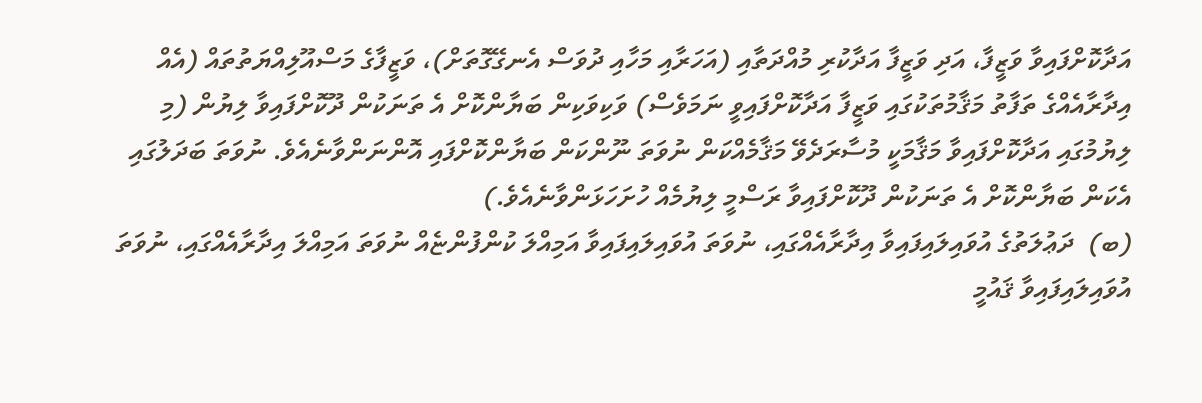އަދާކޮށްފައިވާ ވަޒީފާ، އަދި ވަޒީފާ އަދާކުރި މުއްދަތާއި (އަހަރާއި މަހާއި ދުވަސް އެނގޭގޮތަށް)، ވަޒީފާގެ މަސްއޫލިއްޔަތުތައް (އެއް އިދާރާއެއްގެ ތަފާތު މަޤާމުތަކުގައި ވަޒީފާ އަދާކޮށްފައިވީ ނަމަވެސް) ވަކިވަކިން ބަޔާންކޮށް އެ ތަނަކުން ދޫކޮށްފައިވާ ލިޔުން (މި ލިޔުމުގައި އަދާކޮށްފައިވާ މަޤާމަކީ މުސާރަދެވޭ މަޤާމެއްކަން ނުވަތަ ނޫންކަން ބަޔާންކޮށްފައި އޮންނަންވާނެއެވެ. ނުވަތަ ބަދަލުގައި އެކަން ބަޔާންކޮށް އެ ތަނަކުން ދޫކޮށްފައިވާ ރަސްމީ ލިޔުމެއް ހުށަހަޅަންވާނެއެވެ.)
(ބ)  ދަޢުލަތުގެ އުވައިލައިފައިވާ އިދާރާއެއްގައި، ނުވަތަ އުވައިލައިފައިވާ އަމިއްލަ ކުންފުންޏެއް ނުވަތަ އަމިއްލަ އިދާރާއެއްގައި، ނުވަތަ އުވައިލައިފައިވާ ޤައުމީ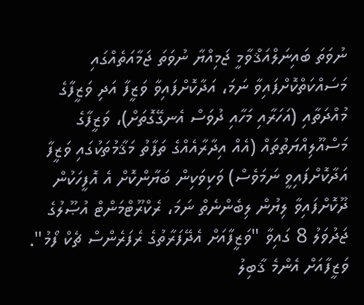ނުވަތަ ބައިނަލްއަޤްވާމީ ޖަމިއްޔާ ނުވަތަ ޖަމާއަތެއްގައި މަސައްކަތްކޮށްފައިވާ ނަމަ، އަދާކޮށްފައިވާ ވަޒީފާ އަދި ވަޒީފާގެ މުއްދަތާއި (އަހަރާއި މަހާއި ދުވަސް އެނގޭގޮތަށް)، ވަޒީފާގެ މަސްއޫލިއްޔަތުތައް (އެއް އިދާރާއެއްގެ ތަފާތު މަޤާމުތަކުގައި ވަޒީފާ އަދާކޮށްފައިވީ ނަމަވެސް) ވަކިވަކިން ބަޔާންކޮށް އެ އޮފީހަކުން ދޫކޮށްފައިވާ ލިޔުން ލިބެންނެތް ނަމަ، ރެކްރޫޓްމަންޓް އުޞޫލުގެ ޖަދުވަލު 8 ގައިވާ "ވަޒީފާއަށް އެދޭފަރާތުގެ ރެފަރެންސް ޗެކް ފޯމު".
ވަޒީފާއަށް އެންމެ ޤާބިލު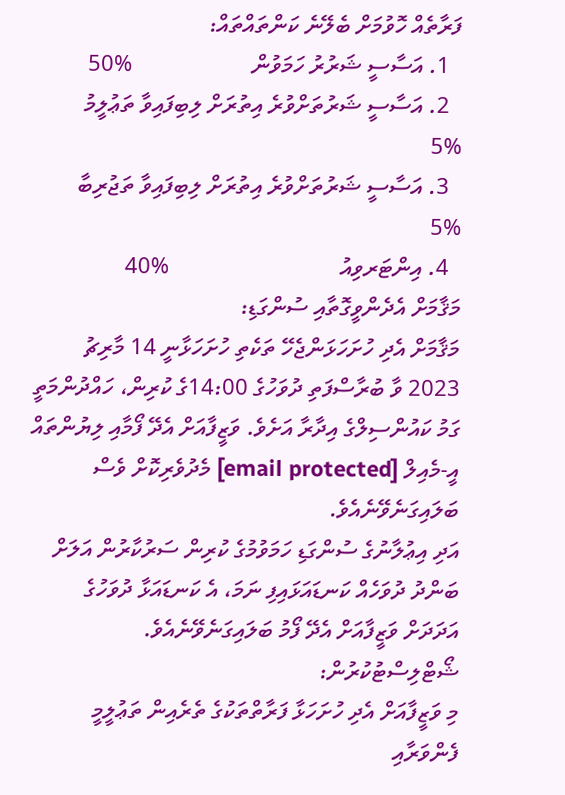ފަރާތެއް ހޮވުމަށް ބެލޭނެ ކަންތައްތައް:
  1. އަސާސީ ޝަރުރު ހަމަވުން                     %50
  2. އަސާސީ ޝަރުތަށްވުރެ އިތުރަށް ލިބިފައިވާ ތަޢުލީމު       %5
  3. އަސާސީ ޝަރުތަށްވުރެ އިތުރަށް ލިބިފައިވާ ތަޖުރިބާ      %5
  4. އިންޓަރވިއު                              %40
މަޤާމަށް އެދެންވީގޮތާއި ސުންގަޑި:
މަޤާމަށް އެދި ހުށަހަޅަންޖެހޭ ތަކެތި ހުށަހަޅާނީ 14 މާރިޗު 2023 ވާ ބުރާސްފަތި ދުވަހުގެ 14:00ގެ ކުރިން، ހައްދުންމަތީ ގަމު ކައުންސިލްގެ އިދާރާ އަށެވެ. ވަޒީފާއަށް އެދޭ ފޯމާއި ލިޔުންތައް އީ-މެއިލް [email protected] މެދުވެރިކޮށް ވެސް ބަލައިގަނެވޭނެއެވެ.
އަދި އިޢުލާނުގެ ސުންގަޑި ހަމަވުމުގެ ކުރިން ސަރުކާރުން އަލަށް ބަންދު ދުވަހެއް ކަނޑައަޅައިފި ނަމަ، އެ ކަނޑައަޅާ ދުވަހުގެ އަދަދަށް ވަޒީފާއަށް އެދޭ ފޯމު ބަލައިގަނެވޭނެއެވެ.
ޝޯޓްލިސްޓުކުރުން:
މި ވަޒީފާއަށް އެދި ހުށަހަޅާ ފަރާތްތަކުގެ ތެރެއިން ތަޢުލީމީ ފެންވަރާއި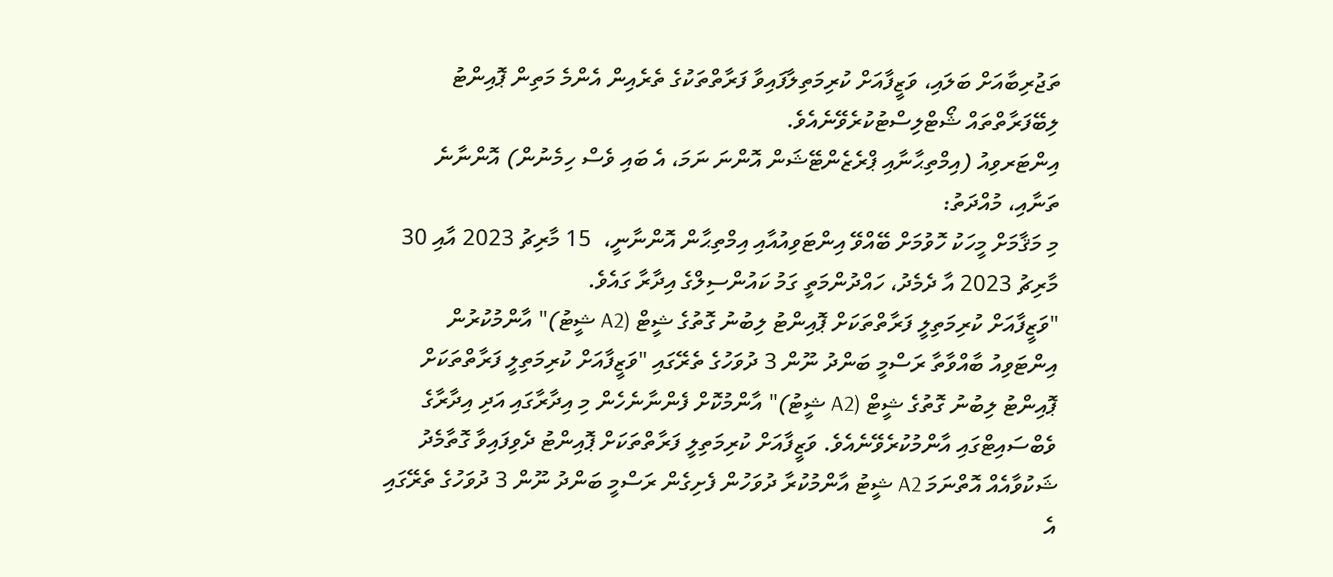ތަޖުރިބާއަށް ބަލައި، ވަޒީފާއަށް ކުރިމަތިލާފައިވާ ފަރާތްތަކުގެ ތެރެއިން އެންމެ މަތިން ޕޮއިންޓު ލިބޭފަރާތްތައް ޝޯޓްލިސްޓުކުރެވޭނެއެވެ.
އިންޓަރވިއު (އިމްތިޙާނާއި ޕްރެޒެންޓޭޝަން އޮންނަ ނަމަ، އެ ބައި ވެސް ހިމެނުން) އޮންނާނެ ތަނާއި، މުއްދަތު:
މި މަޤާމަށް މީހަކު ހޮވުމަށް ބޭއްވޭ އިންޓަވިއުއާއި އިމްތިޙާން އޮންނާނީ،  15 މާރިޗު 2023 އާއި 30 މާރިޗު 2023 އާ ދެމެދު، ހައްދުންމަތީ ގަމު ކައުންސިލްގެ އިދާރާ ގައެވެ.
"ވަޒީފާއަށް ކުރިމަތިލީ ފަރާތްތަކަށް ޕޮއިންޓު ލިބުނު ގޮތުގެ ޝީޓް (A2 ޝީޓު)" އާންމުކުރުން
އިންޓަވިއު ބާއްވާތާ ރަސްމީ ބަންދު ނޫން 3 ދުވަހުގެ ތެރޭގައި "ވަޒީފާއަށް ކުރިމަތިލީ ފަރާތްތަކަށް ޕޮއިންޓު ލިބުނު ގޮތުގެ ޝީޓް (A2 ޝީޓު)" އާންމުކޮށް ފެންނާނެހެން މި އިދާރާގައި އަދި އިދާރާގެ ވެބްސައިޓްގައި އާންމުކުރެވޭނެއެވެ. ވަޒީފާއަށް ކުރިމަތިލީ ފަރާތްތަކަށް ޕޮއިންޓު ދެވިފައިވާ ގޮތާމެދު ޝަކުވާއެއް އޮތްނަމަ A2 ޝީޓު އާންމުކުރާ ދުވަހުން ފެށިގެން ރަސްމީ ބަންދު ނޫން 3 ދުވަހުގެ ތެރޭގައި އެ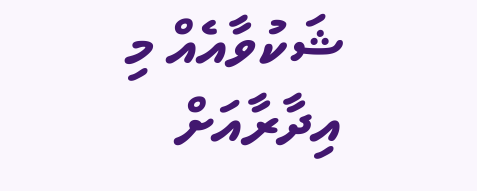ޝަކުވާއެއް މި އިދާރާއަށް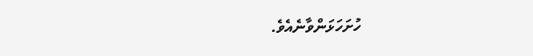ހުށަހަޅަންވާނެއެވެ.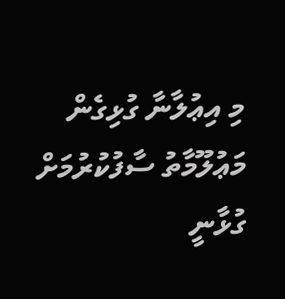މި އިޢުލާނާ ގުޅިގެން މަޢުލޫމާތު ސާފުކުރުމަށް ގުޅާނީ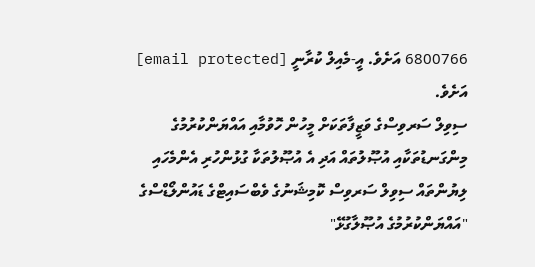6800766 އަށެވެ. އީ-މެއިލް ކުރާނީ [email protected] އަށެވެ.
ސިވިލް ސަރވިސްގެ ވަޒީފާތަކަށް މީހުން ހޮވުމާއި އައްޔަންކުރުމުގެ މިންގަނޑުތަކާއި އުޞޫލުތައް އަދި އެ އުޞޫލުތަކާ ގުޅުންހުރި އެންމެހައި ލިޔުންތައް ސިވިލް ސަރވިސް ކޮމިޝަނުގެ ވެބްސައިޓްގެ ޑައުންލޯޑްސްގެ "އައްޔަންކުރުމުގެ އުޞޫލާގުޅޭ"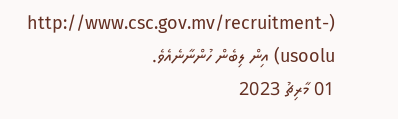(http://www.csc.gov.mv/recruitment-usoolu) އިން ލިބެން ހުންނާނެއެވެ.
01 މާރިޗު 2023